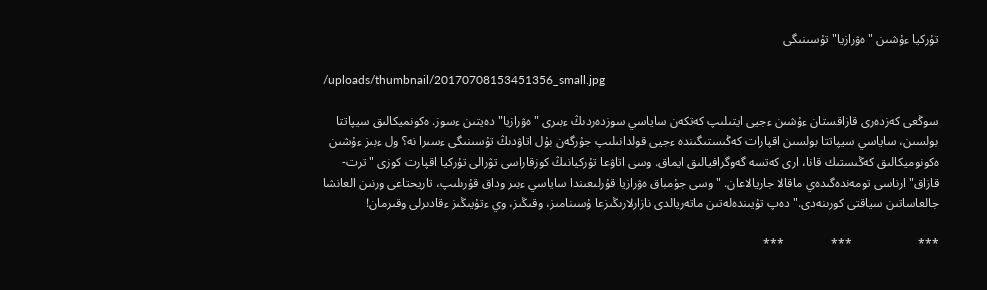تۇركيا ءۇشىن "ەۋرازيا" تۇسىنىگى

/uploads/thumbnail/20170708153451356_small.jpg

سوڭعى كەزدەرى قازاقستان ءۇشىن ءجيى ايتىلىپ كەتكەن ساياسي سوزدەردىڭ ءبىرى "ەۋرازيا" دەيتىن ءسوز. ەكونميكالىق سيپاتتا بولسىن، ساياسي سيپاتتا بولسىن اقپارات كەڭىستىگىندە ءجيى قولدانىلىپ جۇرگەن بۇل اتاۋدىڭ تۇسىنىگى ءسىرا نە؟ ول ءبىز ءۇشىن ەكونوميكالىق كەڭىستىك قانا، ارى كەتسە گەوگرافيالىق ايماق. وسى اتاۋعا تۇركيانىڭ كوزقاراسى تۋرالى تۇركيا اقپارت كوزى "ترت-قازاق" ارناسى تومەندەگىدەي ماقالا جاريالاعان. "وسى جۇمباق ەۋرازيا قۇرلىعىندا ساياسي ءبىر وداق قۇرىلىپ، تاريحتاعى ورنىن العانشا جالعاساتىن سياقتى كورىنەدى." دەپ تۇيىندەلەتىن ماتەريالدى نازارلارىڭىزعا ۇسىنامىز، وقىڭىز، وي ءتۇيىڭىز ءقادىرلى وقىرمان!

***                     ***               ***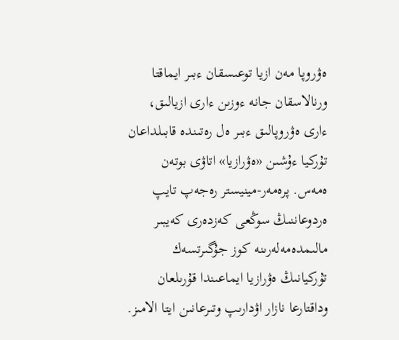ەۋروپا مەن ازيا توعىسقان ءبىر ايماقتا ورنالاسقان جانە ءوزىن ءارى ازيالىق، ءارى ەۋروپالىق ءبىر ەل رەتىندە قابىلداعان تۇركيا ءۇشىن «ەۋرازيا» اتاۋى بوتەن ەمەس. پرەمەر-مينيستر رەجەپ تايپ ەردوعاننىڭ سوڭعى كەزدەرى كەيبىر مالىمدەمەلەرىنە كوز جۇگىرتسەك تۇركيانىڭ ەۋرازيا ايماعىندا قۇرىلعان وداقتارعا نازار اۋدارىپ وتىرعانىن ايتا الامىز.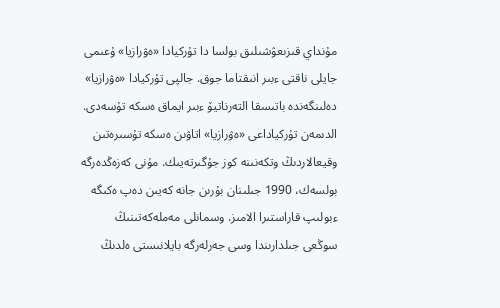مۇنداي قىزىعۋشىلىق بولسا دا تۇركيادا «ەۋرازيا» ۇعىمى جايلى ناقتى ءبىر انىقتاما جوق. جالپى تۇركيادا «ەۋرازيا» دەلىنگەندە باتىسقا التەرناتيۆ ءبىر ايماق ەسكە تۇسەدى. الدىمەن تۇركياداعى «ەۋرازيا» اتاۋىن ەسكە تۇسىرەتىن وقيعالاردىڭ وتكەنىنە كوز جۇگىرتەيىك. مۇنى كەزەڭدەرگە بولسەك، 1990 جىلىنان بۇرىن جانە كەيىن دەپ ەكىگە ءبولىپ قاراستىرا الامىز. وسمانلى مەملەكەتىنىڭ سوڭعى جىلدارىندا وسى جەرلەرگە بايلانىستى ەلدىڭ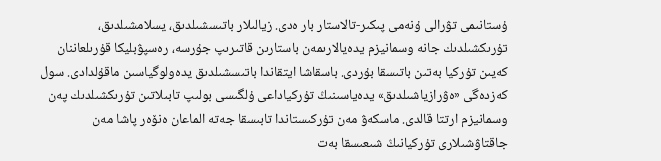ۇستانىمى تۋرالى ۇنەمى پىكىر-تالاستار بار ەدى. زيالىلار باتىسشىلدىق، يسلامشىلدىق، تۇرىكشىلدىك جانە وسمانيزم يدەيالارىمەن باستارىن قاتىرىپ جۇرسە، رەسپۋبليكا قۇرىلعاننان كەيىن تۇركيا بەتىن باتىسقا بۇردى. باسقاشا ايتقاندا باتىسشىلدىق يدەولوگياسىن ماقۇلدادى. سول كەزدەگى «ەۋرازياشىلدىق» يدەياسىنىڭ تۇركياداعى ۇلگىسى بولىپ تابىلاتىن تۇرىكشىلدىك پەن وسمانيزم ارتتا قالدى. ماسكەۋ مەن تۇركىستاندا تابىسقا جەتە الماعان ەنۆەر پاشا مەن جاقتاۋشىلارى تۇركيانىڭ شىعىسقا بەت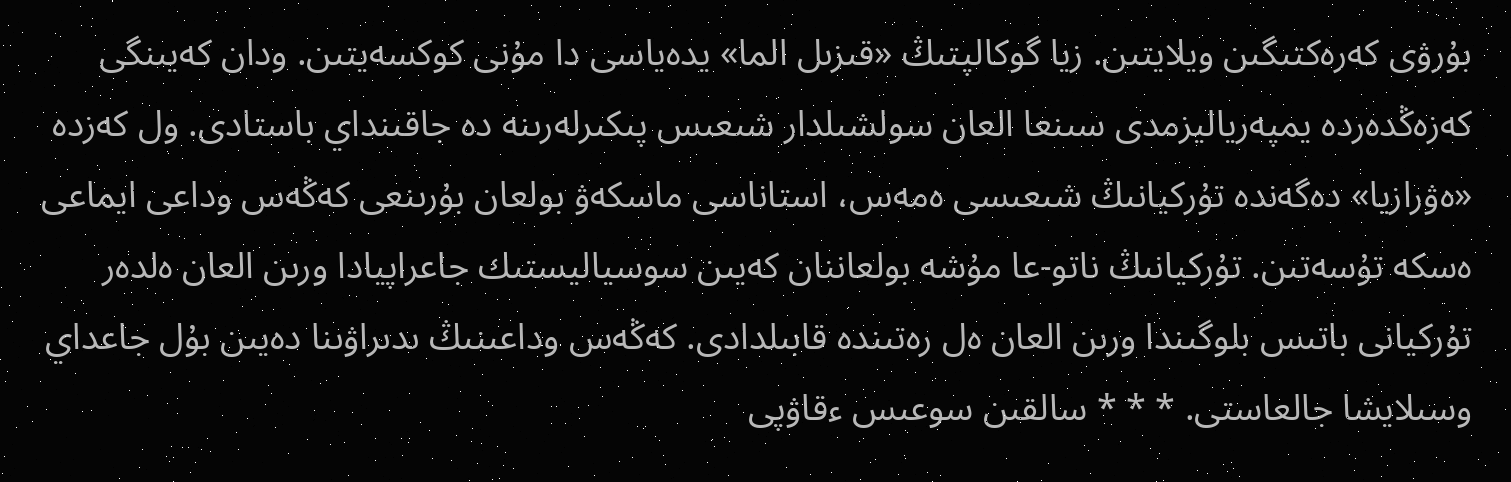بۇرۋى كەرەكتىگىن ويلايتىن. زيا گوكالپتىڭ «قىزىل الما» يدەياسى دا مۇنى كوكسەيتىن. ودان كەيىنگى كەزەڭدەردە يمپەرياليزمدى سىنعا العان سولشىلدار شىعىس پىكىرلەرىنە دە جاقىنداي باستادى. ول كەزدە «ەۋرازيا» دەگەندە تۇركيانىڭ شىعىسى ەمەس، استاناسى ماسكەۋ بولعان بۇرىنعى كەڭەس وداعى ايماعى ەسكە تۇسەتىن. تۇركيانىڭ ناتو-عا مۇشە بولعاننان كەيىن سوسياليستىك جاعراپيادا ورىن العان ەلدەر تۇركيانى باتىس بلوگىندا ورىن العان ەل رەتىندە قابىلدادى. كەڭەس وداعىنىڭ ىدىراۋىنا دەيىن بۇل جاعداي وسىلايشا جالعاستى. * * * سالقىن سوعىس ءقاۋپى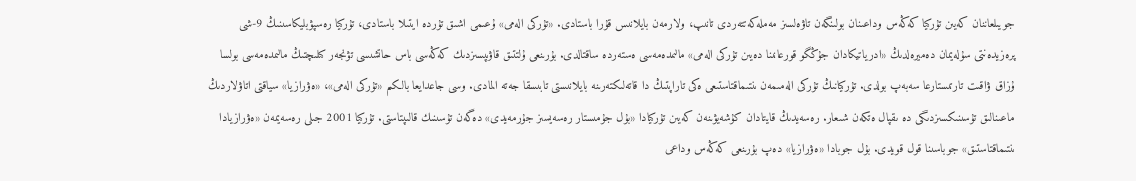جويىلعاننان كەيىن تۇركيا كەڭەس وداعىنان بولىنگەن تاۋەلسىز مەملەكەتتەردى تانىپ، ولارمەن بايلانىس قۇرا باستادى. «تۇركى الەمى» ۇعىمى اشىق تۇردە ايتىلا باستادى، تۇركيا رەسپۋبليكاسىنىڭ 9-شى پرەزيدەنتى سۇلەيمان دەميرەلدىڭ «ادرياتيكادان جۇڭگو قورعانىنا دەيىن تۇركى الەمى» مالىمدەمەسى ەستەردە ساقتالدى. بۇرىنعى ۇلتتىق قاۋىپسىزدىك كەڭەسى باس حاتشىسى تۋنجەر كىلىچتىڭ مالىمدەمەسى بولسا ۇزاق ۋاقىت تارتىستارعا سەبەپ بولدى. تۇركيانىڭ تۇركى الەمىمەن ىنتىماقتاستىعى ەكى تاراپتىڭ دا قاتەلىكتەرىنە بايلانىستى تابىسقا جەتە المادى. وسى جاعدايعا بالكىم «تۇركى الەمى»، «ەۋرازيا» سياقتى اتاۋلاردىڭ ماعىنالىق تۇسىنىكسىزدىگى دە ىقپال ەتكەن شىعار. رەسەيدىڭ قايتادان كۇشەيۋىنەن كەيىن تۇركيادا «بۇل جۇمىستار رەسەيسىز جۇرمەيدى» دەگەن تۇسىنىك قالىپتاستى. تۇركيا 2001 جىلى رەسەيمەن «ەۋرازيادا ىنتىماقتاستىق» جوباسىنا قول قويدى. بۇل جوبادا «ەۋرازيا» دەپ بۇرىنعى كەڭەس وداعى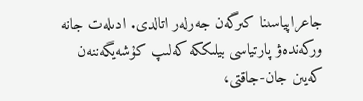جاعراپياسىنا كىرگەن جەرلەر اتالدى. ادىلەت جانە وركەندەۋ پارتياسى بيلىككە كەلىپ كۇشەيگەننەن كەيىن جان-جاقتى،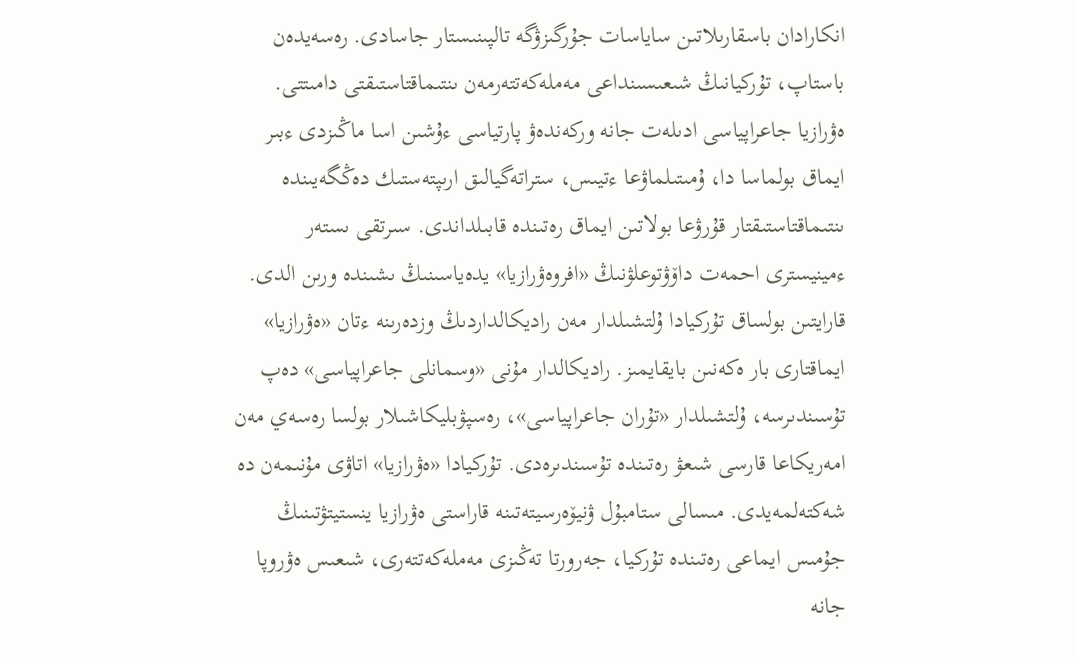انكارادان باسقارىلاتىن ساياسات جۇرگىزۋگە تالپىنىستار جاسادى. رەسەيدەن باستاپ، تۇركيانىڭ شىعىسىنداعى مەملەكەتتەرمەن ىنتىماقتاستىقتى دامىتتى. ەۋرازيا جاعراپياسى ادىلەت جانە وركەندەۋ پارتياسى ءۇشىن اسا ماڭىزدى ءبىر ايماق بولماسا دا، ۇمىتىلماۋعا ءتيىس، ستراتەگيالىق ارىپتەستىك دەڭگەيىندە ىنتىماقتاستىقتار قۇرۋعا بولاتىن ايماق رەتىندە قابىلداندى. سىرتقى ىستەر ءمينيسترى احمەت داۆۋتوعلۋنىڭ «افروەۋرازيا» يدەياسىنىڭ ىشىندە ورىن الدى. قارايتىن بولساق تۇركيادا ۇلتشىلدار مەن راديكالداردىڭ وزدەرىنە ءتان «ەۋرازيا» ايماقتارى بار ەكەنىن بايقايمىز. راديكالدار مۇنى «وسمانلى جاعراپياسى» دەپ تۇسىندىرسە، ۇلتشىلدار «تۇران جاعراپياسى»، رەسپۋبليكاشىلار بولسا رەسەي مەن امەريكاعا قارسى شىعۋ رەتىندە تۇسىندىرەدى. تۇركيادا «ەۋرازيا» اتاۋى مۇنىمەن دە شەكتەلمەيدى. مىسالى ستامبۇل ۋنيۆەرسيتەتىنە قاراستى ەۋرازيا ينستيتۋتىنىڭ جۇمىس ايماعى رەتىندە تۇركيا، جەرورتا تەڭىزى مەملەكەتتەرى، شىعىس ەۋروپا جانە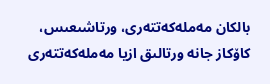بالكان مەملەكەتتەرى، ورتاشىعىس، كاۆكاز جانە ورتالىق ازيا مەملەكەتتەرى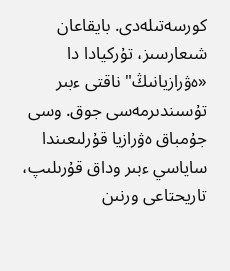كورسەتىلەدى. بايقاعان شىعارسىز، تۇركيادا دا «ەۋرازيانىڭ" ناقتى ءبىر تۇسىندىرمەسى جوق. وسى جۇمباق ەۋرازيا قۇرلىعىندا ساياسي ءبىر وداق قۇرىلىپ، تاريحتاعى ورنىن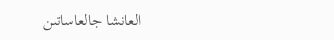العانشا جالعاساتىن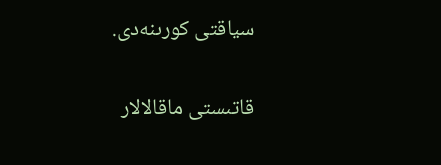سياقتى كورىنەدى.

قاتىستى ماقالالار